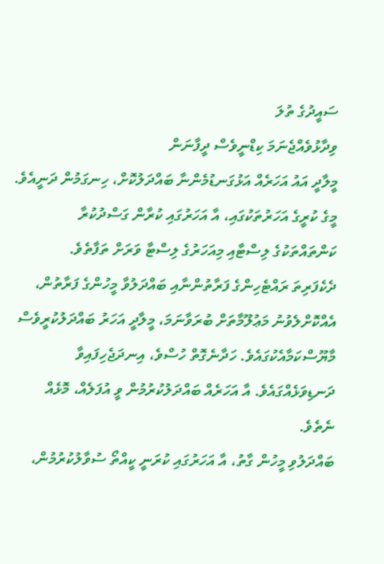ސައީދުގެ ތުލަ
ވިދާޅުވެއްޖެނަމަ ކިޑްނީވެސް ދީފާނަން
މީލާދީ އައު އަހަރެއް އަޅުގަނޑުމެންނާ ބައްދަލުކޮށް، ހިނގަމުން ދަނީއެވެ.
މީގެ ކުރީގެ އަހަރުތަކުގައި، އާ އަހަރުގައި ކުރާން ގަސްދުކުރާ ކަންތައްތަކުގެ ލިސްޓާއި މިއަހަރުގެ ލިސްޓާ ވަރަށް ތަފާތެވެ.
ދެކެފަރިތަ ރައްޓެހިންގެ ފަރާތުންނާއި ބައްދަލުވާ މީހުންގެ ފަރާތުން، އެއްކޮށްލެވުނު މަޢުލޫމާތަށް ބުރަވާނަމަ، މީލާދީ އަހަރު ބައްދަލުކުރީވެސް މާޔޫސްކަމާއެކުގައެވެ. ހަދާނެގޮތް ހުސްވެ، އިނދަޖެހިފައިވާ ދަނޑިވަޅެއްގައެވެ. އާ އަހަރެއް ބައްދަލުކުރުމުން ވީ އުފަލެއް، މޮޅެއް ނެތެވެ.
ބައްދަލުވި މީހުން ގާތު، އާ އަހަރުގައި ކުރަނީ ކީއްތޯ ސުވާލުކުރުމުން،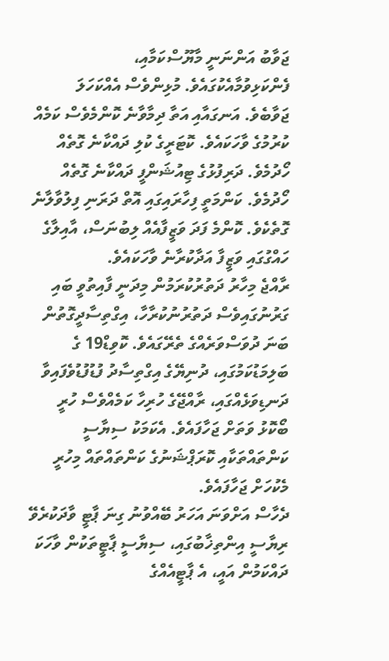ޖަވާބު އަންނަނީ މާޔޫސްކަމާއި، ފެންކަޅިވުމާއެކުގައެވެ. މުޅިންވެސް އެއްކަހަލަ ޖަވާބެވެ. އަނގައާއި އަތާ ދިމާވާނެ ކޮންމެވެސް ކަމެއް ކުރުމުގެ ވާހަކައެވެ. ކޮޓަރީގެ ކުލި ދައްކާނެ ގޮތެއް ހޯދުމެވެ. ދަރިފުޅުގެ ޓިއުޝަންފީ ދައްކާނެ ގޮތެއް ހޯދުމެވެ. ކަންމަތީ ފިހާރައިގައި އޮތް ދަރަނި ފިލުވާލާނެ ގޮތެކެވެ. ކޮންމެ ފަދަ ވަޒީފާއެއް ލިބުނަސް، އާއިލާގެ ހައްގުގައި ވަޒީފާ އަދާކުރާނެ ވާހަކައެވެ.
ރާއްޖެ މިހާރު ދަތުރުކުރަމުން މިދަނީ ފާއިތުވީ ބައި ގަރުނުގައިވެސް ދަތުރުނުކުރާހާ، އިގްތިސާދީގޮތުން ބަނަ ދުވަސްވަރެއްގެ ތެރޭގައެވެ. ކޮވިޑް19 ގެ ބަލިމަޑުކަމުގައި، ދުނިޔޭގެ އިގްތިސާދު ފުޑުފުޑުވެފައިވާ ދަނޑިވަޅެއްގައި، ރާއްޖޭގެ ހުރިހާ ކަމެއްވެސް ހުރީ ބޯކޮޅު ވަތަށް ޖަހާފައެވެ. އެކަމަކު ސިޔާސީ ކަންތައްތަކާއި ކޮރަޕްޝަނުގެ ކަންތައްތައް މިހުރީ މެކުހަށް ޖަހާފައެވެ.
ދެހާސް އަށްވަނަ އަހަރު ބޭއްވުނު ގިނަ ޕާޓީ ވާދަކުރެވޭ ރިޔާސީ އިންތިޚާބުގައި، ސިޔާސީ ޕާޓީތަކުން ވާހަކަ ދައްކަމުން އައީ، އެ ޕާޓީއެއްގެ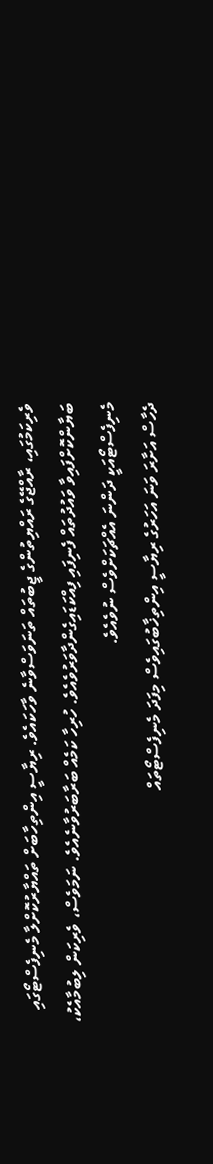ވެރިކަމުގައި، ރާއްޖޭގެ ރައްޔިތުންގެ ޖީބުތައް ތަނަވަސްވާނެ ވާހަކައެވެ. ރިޔާސީ އިންތިހާބަށް ތައްޔާރުކޮށްލާ މެނިފެސްޓޯގައި ބަޔާންކޮށްފައިވާ ވައުދުތައް ފެނިފައި ފިއްކަޑައިގެންދާވަރުވެއެވެ. ހުރިހާ ކަމެއް ބަރާބަރުވާނެއެވެ. ނަމަވެސް، ވެރިކަން ލިބުމާއެކު، މެނިފެސްޓޯއަކީ ދަންނަ އެއްޗަކަށްވެސް ނުވެއެވެ.
ދެހާސް އަށާރަ ވަނަ އަހަރުގެ ރިޔާސީ އިންތިޚާބުގައިވެސް މިފަދަ މެނިފެސްޓޯތައް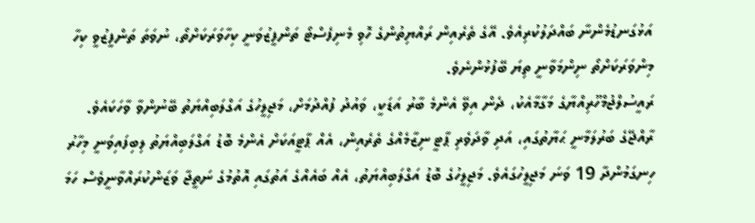އަޅުގަނޑުމެންނާ ބައްދަލުކުރިއެވެ. އޭގެ ތެރެއިން ރައްޔިތުންގެ ހޮވި މެނިފެސްޓޯ ތަންފީޒުވަނީ ކިހާވަރަކަށްތޯ، ނުވަތަ ތަންފީޒުވީ ކިހާ މިންވަރަކަށްތޯ ނިންމަވާނީ ތިޔަ ބޭފުޅުންނެވެ.
ރައީސުލްޖުމްހޫރިއްޔާގެ މަގާމާއެކު، ދެން އިވޭ އެންމެ ބާރު އަޑަކީ، ވައުދު ފުއްދުމަށް، މަޖިލީހުގެ އަގްލަބިއްޔަތު ބޭނުންވާ ވާހަކައެވެ. ރާއްޖޭގެ ބަރުލަމާނީ ޙަޔާތުގައި، އަދި ވާދަވެރި ޕާޓީ ނިޒާމެއްގެ ތެރެއިން، އެއް ޕާޓީއަކަށް އެންމެ ބޮޑު އަގްލަބިއްޔަތު ލިބިފައިވަނީ މިހާރު ހިނގަމުންދާ 19 ވަނަ މަޖިލީހުގައެވެ. މަޖިލީހުގެ ބޮޑު އަގްލަބިއްޔަތު، އެއް ބައެއްގެ އަތުގައި އޮތުމުގެ ނަތީޖާ ވަޒަންކުރައްވާނީވެސް ހަމަ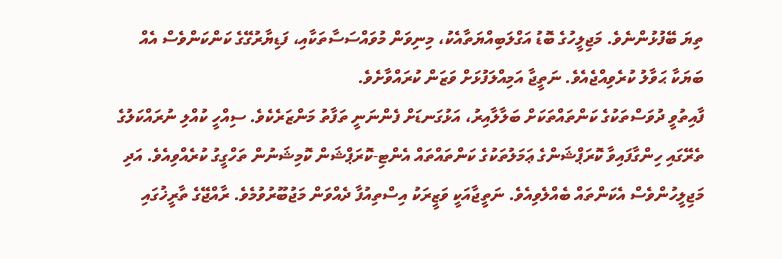ތިޔަ ބޭފުޅުންނެވެ. މަޖިލީހުގެ ބޮޑު އަގްލަބިއްޔަތާއެކު، މިނިވަން މުވައްސަސާތަކާއި، ފަޑިޔާރުގޭގެ ކަންކަންވެސް އެއް ބަޔަކާ ޙަވާލު ކުރެވިއްޖެއެވެ. ނަތީޖާ އަމިއްލަފުޅަށް ވަޒަން ކުރައްވާށެވެ.
ފާއިތުވީ ދުވަސްތަކުގެ ކަންތައްތަކަށް ބަލާލާއިރު، އަޅުގަނޑަށް ފެންނަނީ ތަފާތު މަންޒަރެކެވެ. ސިއްހީ ކުއްލި ނުރައްކަލުގެ ތެރޭގައި ހިންގާފައިވާ ކޮރަޕްޝަންގެ ޢަމަލުތަކުގެ ކަންތައްތައް އެންޓި-ކޮރަޕްޝަން ކޮމިޝަނުން ތަހްގީގު ކުރެއްވިއެވެ. އަދި މަޖިލީހުންވެސް އެކަންތައް ބެއްލެވިއެވެ. ނަތީޖާއަކީ ވަޒީރަކު އިސްތިއުފާ ދެއްވަން މަޖުބޫރުވުމެވެ. ރާއްޖޭގެ ތާރީޚުގައި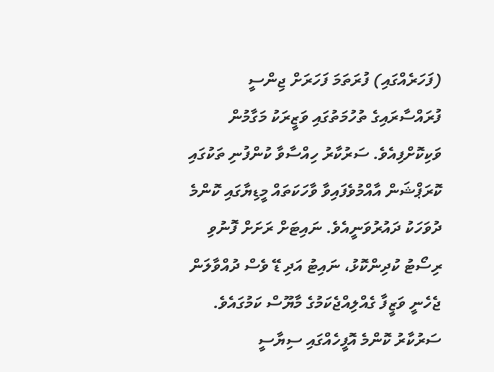(ފަހަރެއްގައި) ފުރަތަމަ ފަހަރަށް ޖިންސީ ފުރައްސާރައިގެ ތުހުމަތުގައި ވަޒީރަކު މަގާމުން ވަކިކޮށްފިއެވެ. ސަރުކާރު ހިއްސާވާ ކުންފުނި ތަކުގައި ކޮރަޕްޝަން އާއްމުވެފައިވާ ވާހަކަތައް މީޑިޔާގައި ކޮންމެ ދުވަހަކު ދައުރުވަނީއެވެ. ނައިޓަށް ރަށަށް ފޮނުވި ރިސޯޓު ކުދިންކޮޅު، ނައިޓު އަދި ޑޭ ވެސް ދުއްވާލަން ޖެހެނީ ވަޒީފާ ގެއްލިއްޖެކަމުގެ މާޔޫސް ކަމުގައެވެ. ސަރުކާރު ކޮންމެ އޮފީހެއްގައި ސިޔާސީ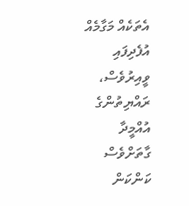އެތަކެއް މަގާމެއް އުފެދިފައި ވީއިރުވެސް، ރައްޔިތުންގެ އުއްމީދާ ގާތަށްވެސް ކަންކަން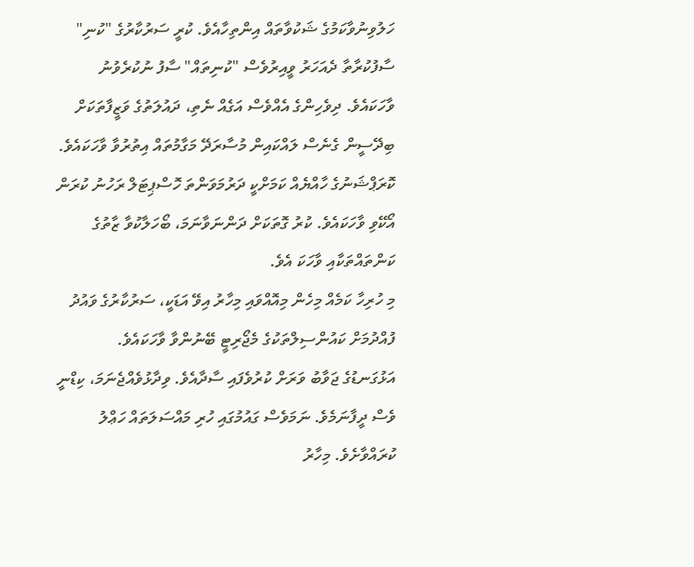ހަލުވިނުވާކަމުގެ ޝަކުވާތައް އިންތިހާއެވެ. ކުރީ ސަރުކާރުގެ "ކުނި" ސާފުކުރާތާ ދެއަހަރު ވީއިރުވެސް "ކުނިތައް" ސާފު ނުކުރެވުނު ވާހަކައެވެ. ދިވެހިންގެ އެއްވެސް އަގެއް ނެތި، ދައުލަތުގެ ވަޒީފާތަކަށް ބިދޭސީން ގެނެސް ލައްކައިން މުސާރަދޭ މަގާމުތައް އިތުރުވާ ވާހަކައެވެ. ކޮރަޕްޝަނުގެ ހާއްޔެއް ކަމަށްކީ ދަރުމަވަންތަ ހޮސްޕިޓަލް ރަހުނު ކުރަން އޯކޭވި ވާހަކައެވެ. ކުރު ގޮތަކަށް ދަންނަވާނަމަ، ބޯހަލާކުވާ ޒާތުގެ ކަންތައްތަކާއި ވާހަކަ އެވެ.
މި ހުރިހާ ކަމެއް މިހެން މިއޮއްވައި މިހާރު އިވޭ އަޑަކީ، ސަރުކާރުގެ ވައުދު ފުއްދުމަށް ކައުންސިލްތަކުގެ މެޖޯރިޓީ ބޭނުންވާ ވާހަކައެވެ.
އަޅުގަނޑުގެ ޖަވާބު ވަރަށް ކުރުވެފައި ސާދާއެވެ. ވިދާޅުވެއްޖެނަމަ، ކިޑްނީ ވެސް ދީފާނަމެވެ. ނަމަވެސް ގައުމުގައި ހުރި މައްސަލަތައް ހަޢްލު ކުރައްވާށެވެ. މިހާރު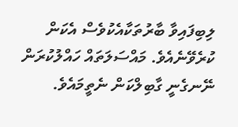ލިބިފައިވާ ބާރުތަކާއެކުވެސް އެކަން ކުރެވޭނެއެވެ. މައްސަލަތައް ހައްލުކުރަން ނޭނގެނީ ގާބިލްކަން ނެތީމައެވެ.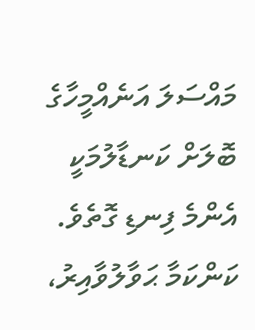މައްސަލަ އަނެއްމީހާގެ ބޮލަށް ކަނޑާލުމަކީ އެންމެ ފިނޑި ގޮތެވެ. ކަންކަމާ ޙަވާލުވާއިރު،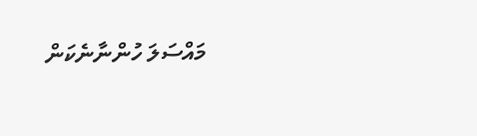މައްސަލަ ހުންނާނެކަން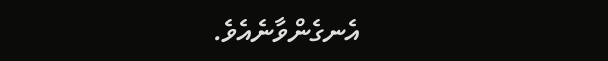އެނގެންވާނެއެވެ.